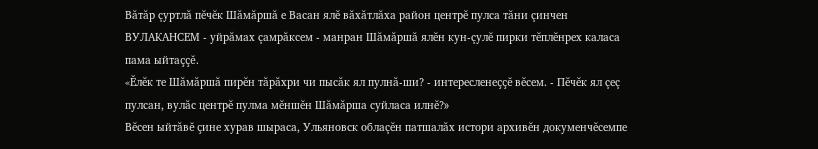Вăтăр çуртлă пĕчĕк Шăмăршă е Васан ялĕ вăхăтлăха район центрĕ пулса тăни çинчен
ВУЛАКАНСЕМ - уйрăмах çамрăксем - манран Шăмăршă ялĕн кун-çулĕ пирки тĕплĕнрех каласа пама ыйтаççĕ.
«Ĕлĕк те Шăмăршă пирĕн тăрăхри чи пысăк ял пулнă-ши? - интересленеççĕ вĕсем. - Пĕчĕк ял çеç пулсан, вулăс центрĕ пулма мĕншĕн Шăмăрша суйласа илнĕ?»
Вĕсен ыйтăвĕ çине хурав шыраса, Ульяновск облаçĕн патшалăх истори архивĕн докуменчĕсемпе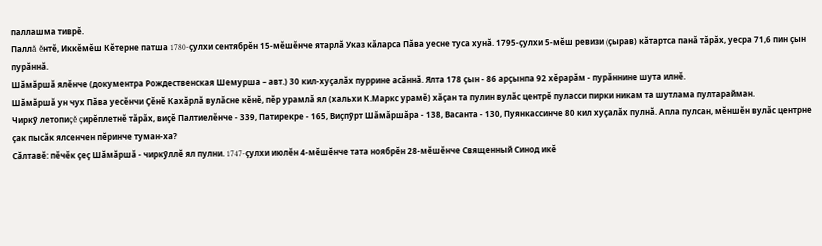паллашма тиврĕ.
Паллă ĕнтĕ, Иккĕмĕш Кĕтерне патша 1780-çулхи сентябрĕн 15-мĕшĕнче ятарлă Указ кăларса Пăва уесне туса хунă. 1795-çулхи 5-мĕш ревизи (çырав) кăтартса панă тăрăх, уесра 71,6 пин çын пурăннă.
Шăмăршă ялĕнче (документра Рождественская Шемурша – авт.) 30 кил-хуçалăх пуррине асăннă. Ялта 178 çын - 86 арçынпа 92 хĕрарăм - пурăннине шута илнĕ.
Шăмăршă ун чух Пăва уесĕнчи Çĕнĕ Кахăрлă вулăсне кĕнĕ, пĕр урамлă ял (хальхи К.Маркс урамĕ) хăçан та пулин вулăс центрĕ пуласси пирки никам та шутлама пултарайман.
Чиркỹ летопиçĕ çирĕплетнĕ тăрăх, виçĕ Палтиелĕнче - 339, Патирекре - 165, Виçпỹрт Шăмăршăра - 138, Васанта - 130, Пуянкассинче 80 кил хуçалăх пулнă. Апла пулсан, мĕншĕн вулăс центрне çак пысăк ялсенчен пĕринче туман-ха?
Сăлтавĕ: пĕчĕк çеç Шăмăршă - чиркỹллĕ ял пулни. 1747-çулхи июлĕн 4-мĕшĕнче тата ноябрĕн 28-мĕшĕнче Священный Синод икĕ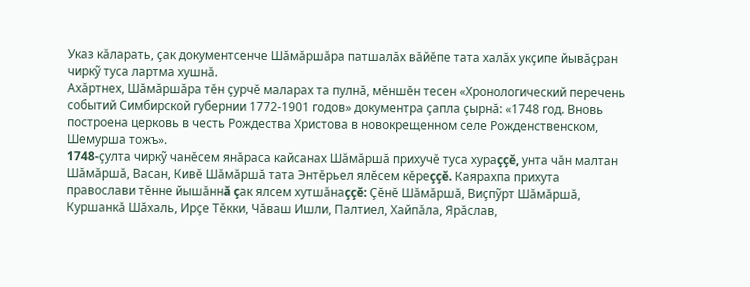Указ кăларать, çак документсенче Шăмăршăра патшалăх вăйĕпе тата халăх укçипе йывăçран чиркỹ туса лартма хушнă.
Ахăртнех, Шăмăршăра тĕн çурчĕ маларах та пулнă, мĕншĕн тесен «Хронологический перечень событий Симбирской губернии 1772-1901 годов» документра çапла çырнă: «1748 год. Вновь построена церковь в честь Рождества Христова в новокрещенном селе Рожденственском, Шемурша тожъ».
1748-çулта чиркỹ чанĕсем янăраса кайсанах Шăмăршă прихучĕ туса хураççĕ, унта чăн малтан Шăмăршă, Васан, Кивĕ Шăмăршă тата Энтĕрьел ялĕсем кĕреççĕ. Каярахпа прихута православи тĕнне йышăннă çак ялсем хутшăнаççĕ: Çĕнĕ Шăмăршă, Виçпỹрт Шăмăршă, Куршанкă Шăхаль, Ирçе Тĕкки, Чăваш Ишли, Палтиел, Хайпăла, Ярăслав,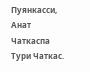Пуянкасси, Анат Чаткаспа Тури Чаткас.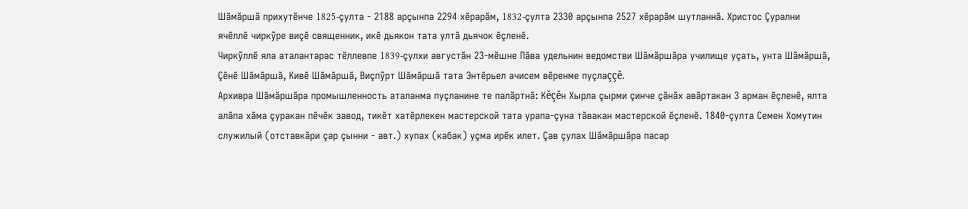Шăмăршă прихутĕнче 1825-çулта - 2188 арçынпа 2294 хĕрарăм, 1832-çулта 2330 арçынпа 2527 хĕрарăм шутланнă. Христос Çурални ячĕллĕ чиркỹре виçĕ священник, икĕ дьякон тата ултă дьячок ĕçленĕ.
Чиркỹллĕ яла аталантарас тĕллевпе 1839-çулхи августăн 23-мĕшне Пăва удельнин ведомстви Шăмăршăра училище уçать, унта Шăмăршă, Çĕнĕ Шăмăршă, Кивĕ Шăмăршă, Виçпỹрт Шăмăршă тата Энтĕрьел ачисем вĕренме пуçлаççĕ.
Архивра Шăмăршăра промышленность аталанма пуçланине те палăртнă: Кĕçĕн Хырла çырми çинче çăнăх авăртакан 3 арман ĕçленĕ, ялта алăпа хăма çуракан пĕчĕк завод, тикĕт хатĕрлекен мастерской тата урапа-çуна тăвакан мастерской ĕçленĕ. 1840-çулта Семен Хомутин служилый (отставкăри çар çынни - авт.) хупах (кабак) уçма ирĕк илет. Çав çулах Шăмăршăра пасар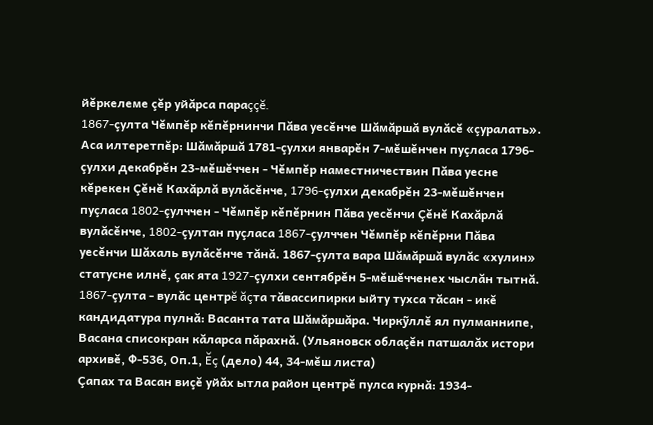йĕркелеме çĕр уйăрса параççĕ.
1867-çулта Чĕмпĕр кĕпĕрнинчи Пăва уесĕнче Шăмăршă вулăсĕ «çуралать». Аса илтеретпĕр: Шăмăршă 1781-çулхи январĕн 7-мĕшĕнчен пуçласа 1796-çулхи декабрĕн 23-мĕшĕччен - Чĕмпĕр наместничествин Пăва уесне кĕрекен Çĕнĕ Кахăрлă вулăсĕнче, 1796-çулхи декабрĕн 23-мĕшĕнчен пуçласа 1802-çулччен - Чĕмпĕр кĕпĕрнин Пăва уесĕнчи Çĕнĕ Кахăрлă вулăсĕнче, 1802-çултан пуçласа 1867-çулччен Чĕмпĕр кĕпĕрни Пăва уесĕнчи Шăхаль вулăсĕнче тăнă. 1867-çулта вара Шăмăршă вулăс «хулин» статусне илнĕ, çак ята 1927-çулхи сентябрĕн 5-мĕшĕчченех чыслăн тытнă.
1867-çулта - вулăс центрĕ ăçта тăвассипирки ыйту тухса тăсан - икĕ кандидатура пулнă: Васанта тата Шăмăршăра. Чиркỹллĕ ял пулманнипе, Васана списокран кăларса пăрахнă. (Ульяновск облаçĕн патшалăх истори архивĕ, Ф-536, Оп.1, Ĕç (дело) 44, 34-мĕш листа)
Çапах та Васан виçĕ уйăх ытла район центрĕ пулса курнă: 1934-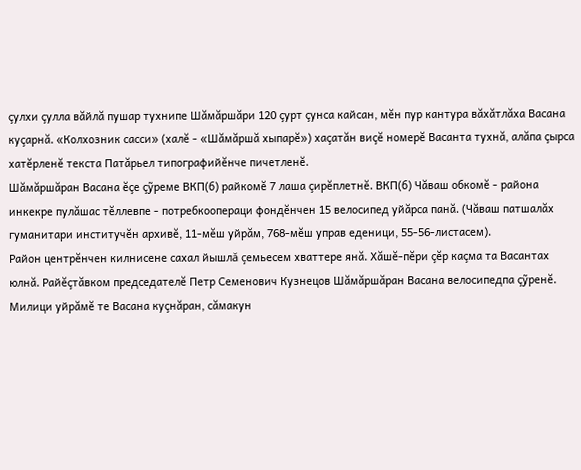çулхи çулла вăйлă пушар тухнипе Шăмăршăри 120 çурт çунса кайсан, мĕн пур кантура вăхăтлăха Васана куçарнă. «Колхозник сасси» (халĕ - «Шăмăршă хыпарĕ») хаçатăн виçĕ номерĕ Васанта тухнă, алăпа çырса хатĕрленĕ текста Патăрьел типографийĕнче пичетленĕ.
Шăмăршăран Васана ĕçе çỹреме ВКП(б) райкомĕ 7 лаша çирĕплетнĕ. ВКП(б) Чăваш обкомĕ - района инкекре пулăшас тĕллевпе - потребкоопераци фондĕнчен 15 велосипед уйăрса панă. (Чăваш патшалăх гуманитари институчĕн архивĕ, 11-мĕш уйрăм, 768-мĕш управ еденици, 55-56-листасем).
Район центрĕнчен килнисене сахал йышлă çемьесем хваттере янă. Хăшĕ-пĕри çĕр каçма та Васантах юлнă. Райĕçтăвком председателĕ Петр Семенович Кузнецов Шăмăршăран Васана велосипедпа çỹренĕ.
Милици уйрăмĕ те Васана куçнăран, сăмакун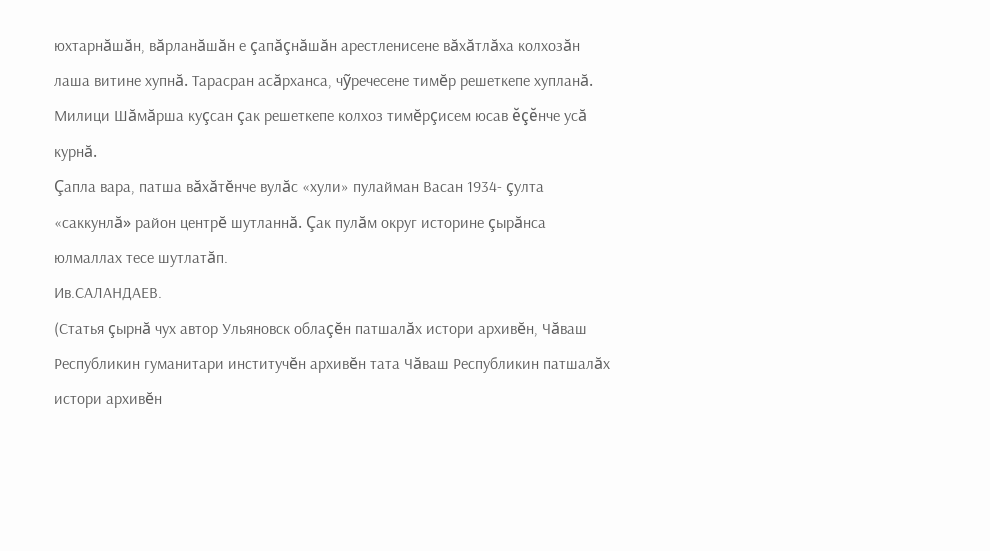юхтарнăшăн, вăрланăшăн е çапăçнăшăн арестленисене вăхăтлăха колхозăн лаша витине хупнă. Тарасран асăрханса, чỹречесене тимĕр решеткепе хупланă. Милици Шăмăрша куçсан çак решеткепе колхоз тимĕрçисем юсав ĕçĕнче усă курнă.
Çапла вара, патша вăхăтĕнче вулăс «хули» пулайман Васан 1934- çулта «саккунлă» район центрĕ шутланнă. Çак пулăм округ историне çырăнса юлмаллах тесе шутлатăп.
Ив.САЛАНДАЕВ.
(Статья çырнă чух автор Ульяновск облаçĕн патшалăх истори архивĕн, Чăваш Республикин гуманитари институчĕн архивĕн тата Чăваш Республикин патшалăх истори архивĕн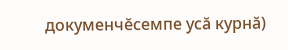докуменчĕсемпе усă курнă)